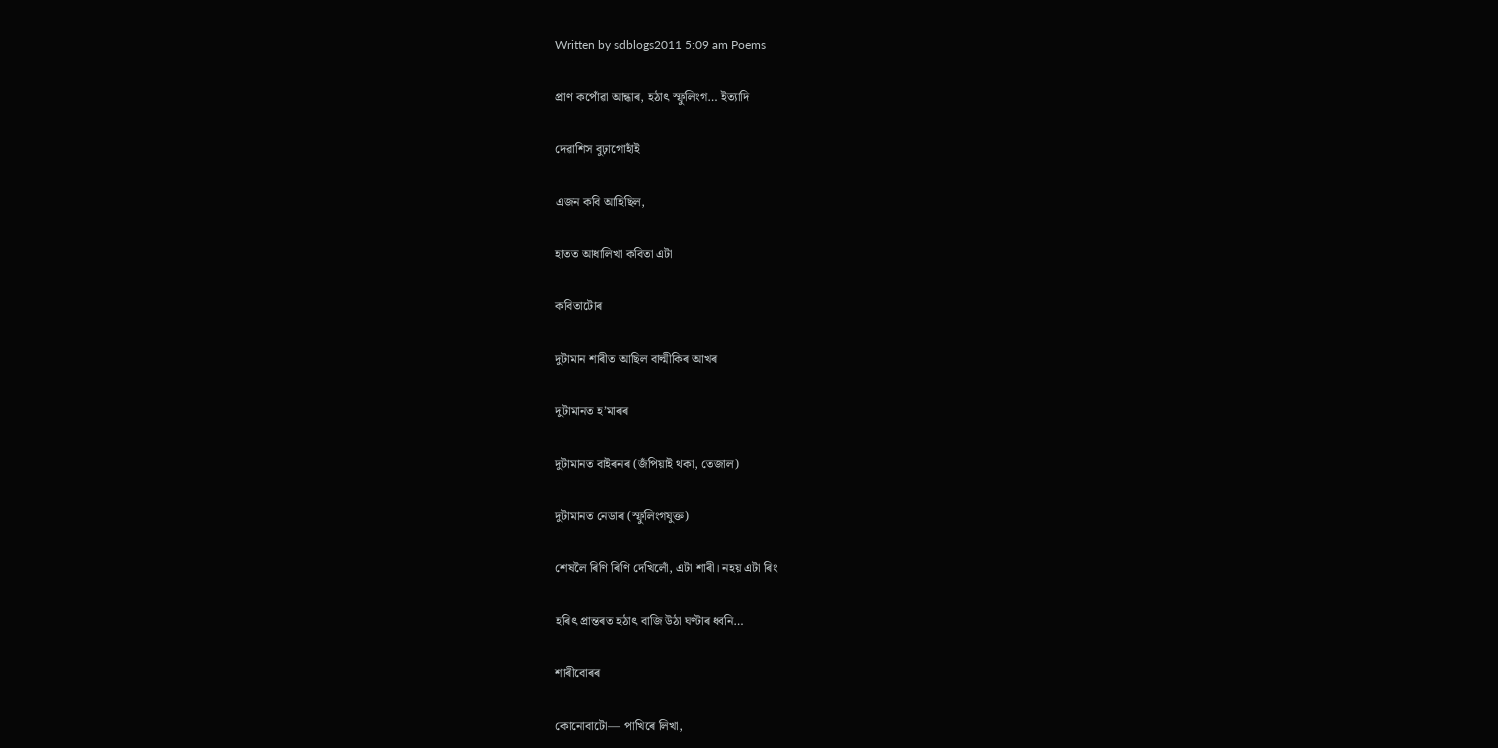Written by sdblogs2011 5:09 am Poems

প্রাণ কপোঁৱা আন্ধাৰ, হঠাৎ স্ফুলিংগ… ইত্যাদি

দেৱাশিস বুঢ়াগোহাঁই

এজন কবি আহিছিল,

হাতত আধালিখা কবিতা এটা

কবিতাটোৰ

দুটামান শাৰীত আছিল বাল্মীকিৰ আখৰ

দুটামানত হ’মাৰৰ

দুটামানত বাইৰনৰ (জঁপিয়াই থকা, তেজাল)

দুটামানত নেডাৰ (স্ফুলিংগযুক্ত)

শেষলৈ ৰিণি ৰিণি দেখিলোঁ, এটা শাৰী। নহয় এটা ৰিং

হৰিৎ প্রান্তৰত হঠাৎ বাজি উঠা ঘণ্টাৰ ধ্বনি…

শাৰীবোৰৰ

কোনোবাটো— পাখিৰে লিখা,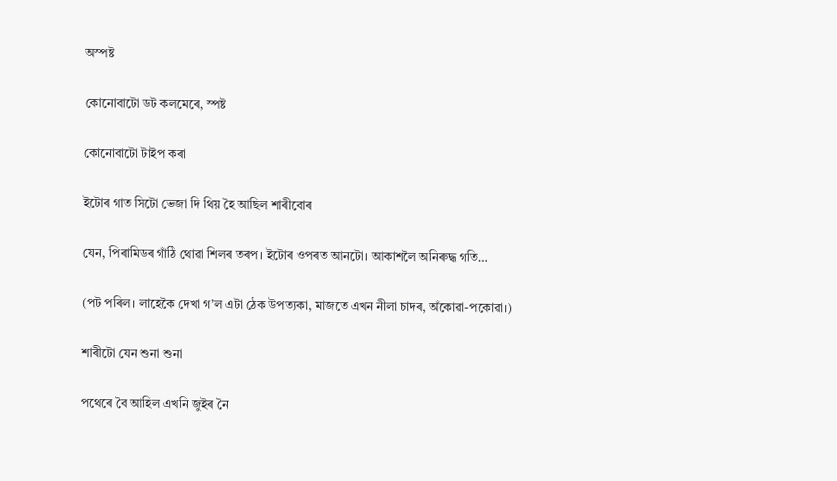অস্পষ্ট

কোনোবাটো ডট কলমেৰে, স্পষ্ট

কোনোবাটো টাইপ কৰা

ইটোৰ গাত সিটো ভেজা দি থিয় হৈ আছিল শাৰীবোৰ

যেন, পিৰামিডৰ গাঁঠি থোৱা শিলৰ তৰপ। ইটোৰ ওপৰত আনটো। আকাশলৈ অনিৰুদ্ধ গতি…

(পট পৰিল। লাহেকৈ দেখা গ’ল এটা ঠেক উপত্যকা, মাজতে এখন নীলা চাদৰ, অঁকোৱা-পকোৱা।)

শাৰীটো যেন শুনা শুনা

পথেৰে বৈ আহিল এখনি জুইৰ নৈ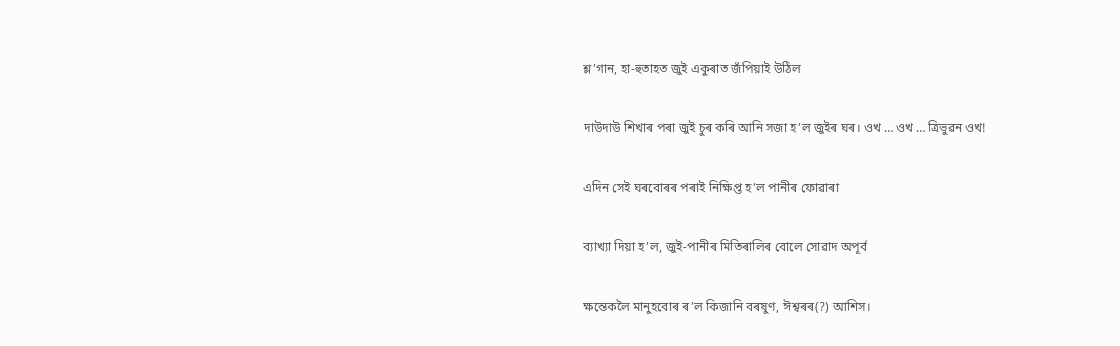শ্ল’গান, হা-হুতাহত জুই একুৰাত জঁপিয়াই উঠিল

দাউদাউ শিখাৰ পৰা জুই চুৰ কৰি আনি সজা হ’ল জুইৰ ঘৰ। ওখ … ওখ … ত্রিভুৱন ওখ!

এদিন সেই ঘৰবোৰৰ পৰাই নিক্ষিপ্ত হ’ল পানীৰ ফোৱাৰা

ব্যাখ্যা দিয়া হ’ল, জুই-পানীৰ মিতিৰালিৰ বোলে সোৱাদ অপূর্ব

ক্ষন্তেকলৈ মানুহবোৰ ৰ’ল কিজানি বৰষুণ, ঈশ্বৰৰ(?) আশিস।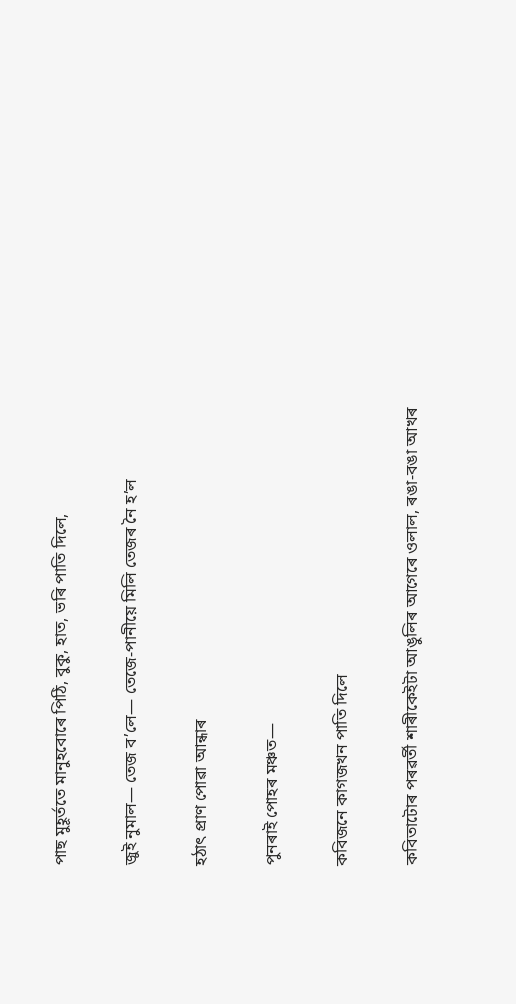পাছ মুহূর্ততে মানুহবোৰে পিঠি, বুকু, হাত, ভৰি পাতি দিলে,

জুই নুমাল— তেজ ব’লে— তেজে-পানীয়ে মিলি তেজৰ নৈ হ’ল

হঠাৎ প্রাণ পোৱা আন্ধাৰ

পুনৰাই পোহৰ মঞ্চত—

কবিজনে কাগজখন পাতি দিলে

কবিতাটোৰ পৰৱৰ্তী শাৰীকেইটা আঙুলিৰ আগেৰে ওলাল, ৰঙা-বঙা আখৰ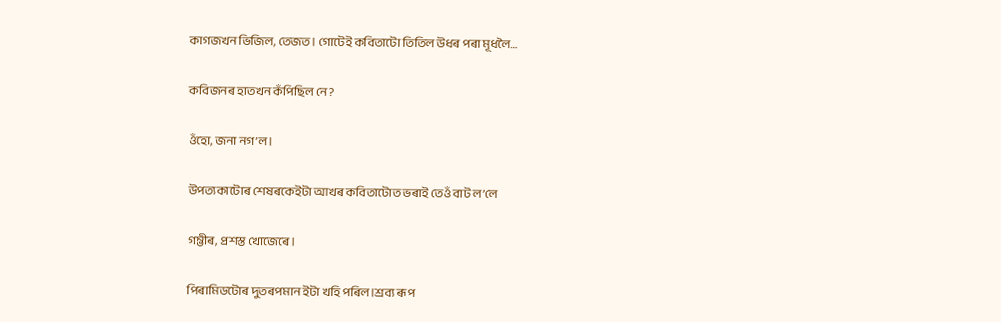কাগজখন ভিজিল, তেজত। গোটেই কবিতাটো তিতিল উধৰ পৰা মূধলৈ…

কবিজনৰ হাতখন কঁপিছিল নে?

ওঁহো, জনা নগ’ল।

উপত্যকাটোৰ শেষৰকেইটা আখৰ কবিতাটোত ভৰাই তেওঁ বাট ল’লে

গম্ভীৰ, প্রশস্ত খোজেৰে।

পিৰামিডটোৰ দুতৰপমান ইটা খহি পৰিল।শ্ৰব্য ৰূপ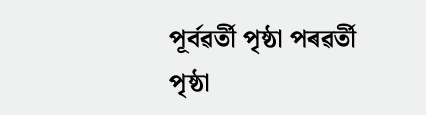পূৰ্বৱৰ্তী পৃষ্ঠা পৰৱৰ্তী পৃষ্ঠা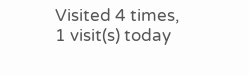Visited 4 times, 1 visit(s) today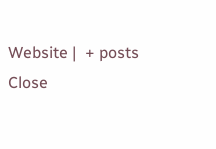Website |  + posts
Close